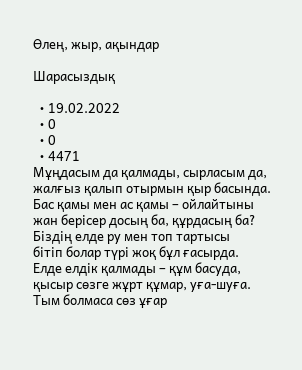Өлең, жыр, ақындар

Шарасыздық

  • 19.02.2022
  • 0
  • 0
  • 4471
Мұңдасым да қалмады, сырласым да,
жалғыз қалып отырмын қыр басында.
Бас қамы мен ас қамы – ойлайтыны
жан берісер досың ба, құрдасың ба?
Біздің елде ру мен топ тартысы
бітіп болар түрі жоқ бұл ғасырда.
Елде елдік қалмады – құм басуда,
қысыр сөзге жұрт құмар, уға-шуға.
Тым болмаса сөз ұғар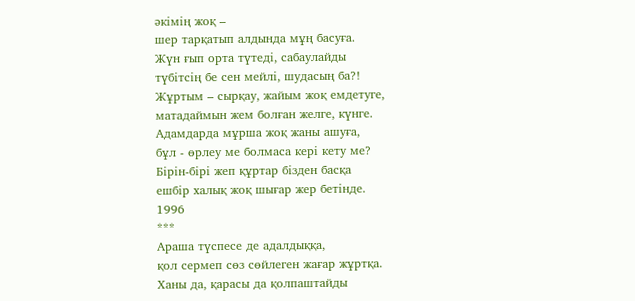әкімің жоқ –
шер тарқатып алдында мұң басуға.
Жүн ғып орта түтеді, сабаулайды
түбітсің бе сен мейлі, шудасың ба?!
Жұртым – сырқау, жайым жоқ емдетуге,
матадаймын жем болған желге, күнге.
Адамдарда мұрша жоқ жаны ашуға,
бұл - өрлеу ме болмаса кері кету ме?
Бірін-бірі жеп құртар бізден басқа
ешбір халық жоқ шығар жер бетінде.
1996
***
Араша түспесе де адалдыққа,
қол сермеп сөз сөйлеген жағар жұртқа.
Ханы да, қарасы да қолпаштайды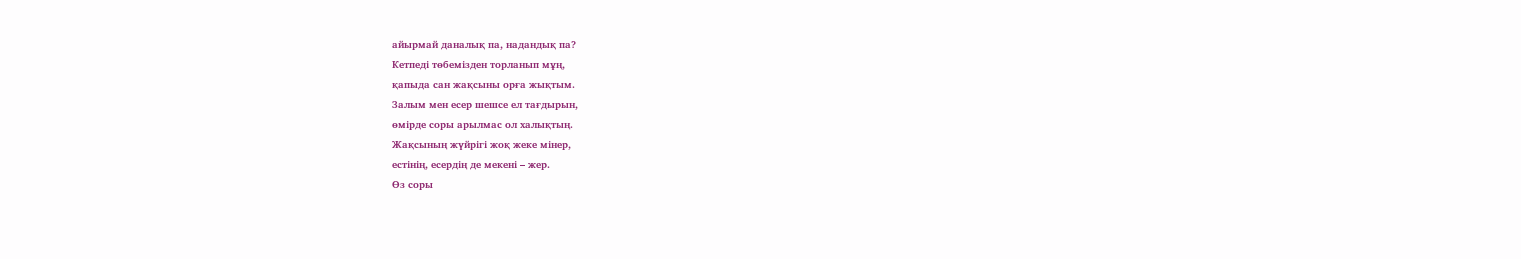айырмай даналық па, надандық па?
Кетпеді төбемізден торланып мұң,
қапыда сан жақсыны орға жықтым.
Залым мен есер шешсе ел тағдырын,
өмірде соры арылмас ол халықтың.
Жақсының жүйрігі жоқ жеке мінер,
естінің, есердің де мекені – жер.
Өз соры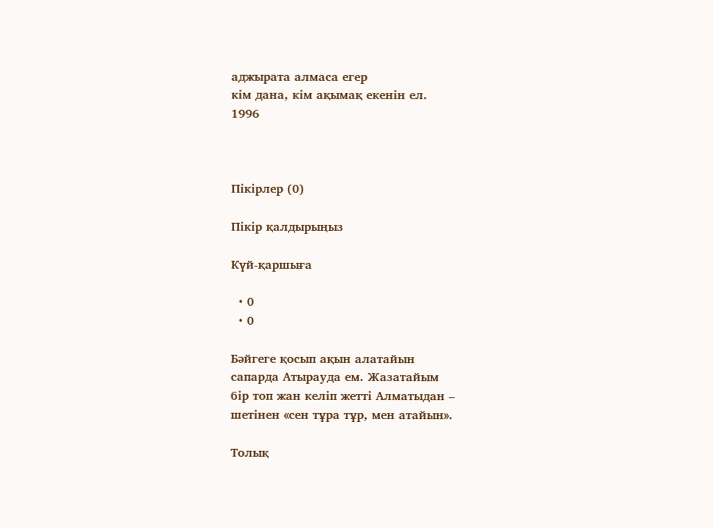аджырата алмаса егер
кім дана, кім ақымақ екенін ел.
1996



Пікірлер (0)

Пікір қалдырыңыз

Күй-қаршыға

  • 0
  • 0

Бәйгеге қосып ақын алатайын
сапарда Атырауда ем. Жазатайым
бір топ жан келіп жетті Алматыдан –
шетінен «сен тұра тұр, мен атайын».

Толық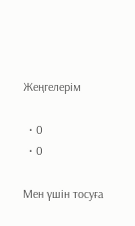Жеңгелерім

  • 0
  • 0

Мен үшін тосуға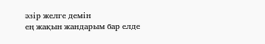әзір желге демін
ең жақын жандарым бар елде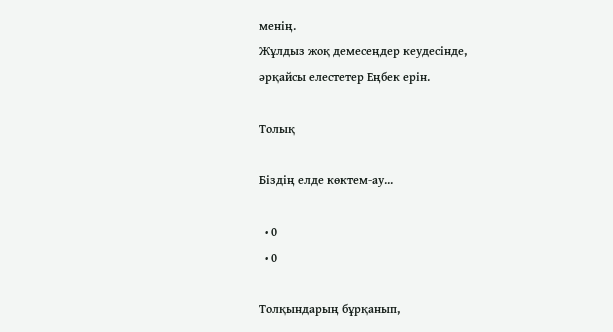менің.
Жұлдыз жоқ демесеңдер кеудесінде,
әрқайсы елестетер Еңбек ерін.

Толық

Біздің елде көктем-ау...

  • 0
  • 0

Толқындарың бұрқанып,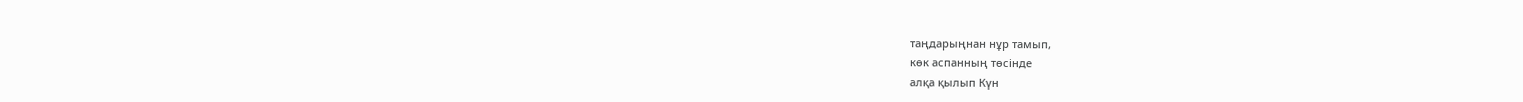таңдарыңнан нұр тамып,
көк аспанның төсінде
алқа қылып Күн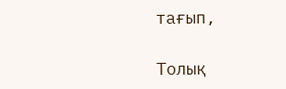тағып,

Толық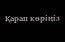Қарап көріңіз